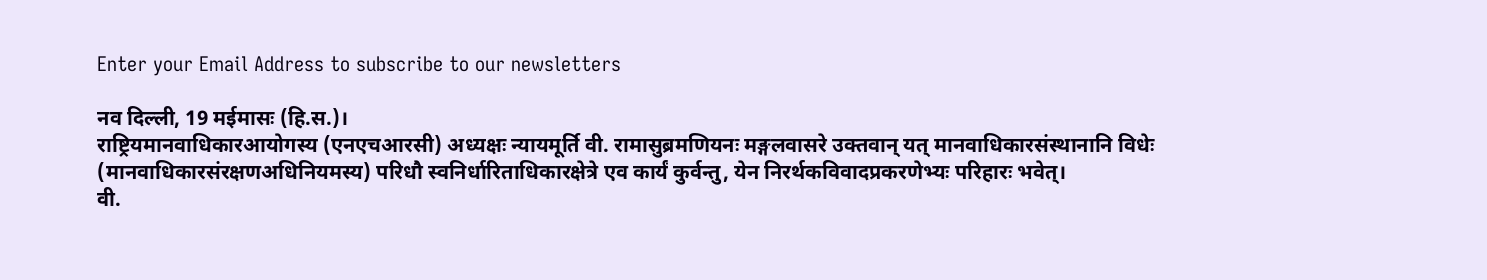Enter your Email Address to subscribe to our newsletters

नव दिल्ली, 19 मईमासः (हि.स.)।
राष्ट्रियमानवाधिकारआयोगस्य (एनएचआरसी) अध्यक्षः न्यायमूर्ति वी. रामासुब्रमणियनः मङ्गलवासरे उक्तवान् यत् मानवाधिकारसंस्थानानि विधेः (मानवाधिकारसंरक्षणअधिनियमस्य) परिधौ स्वनिर्धारिताधिकारक्षेत्रे एव कार्यं कुर्वन्तु, येन निरर्थकविवादप्रकरणेभ्यः परिहारः भवेत्।
वी.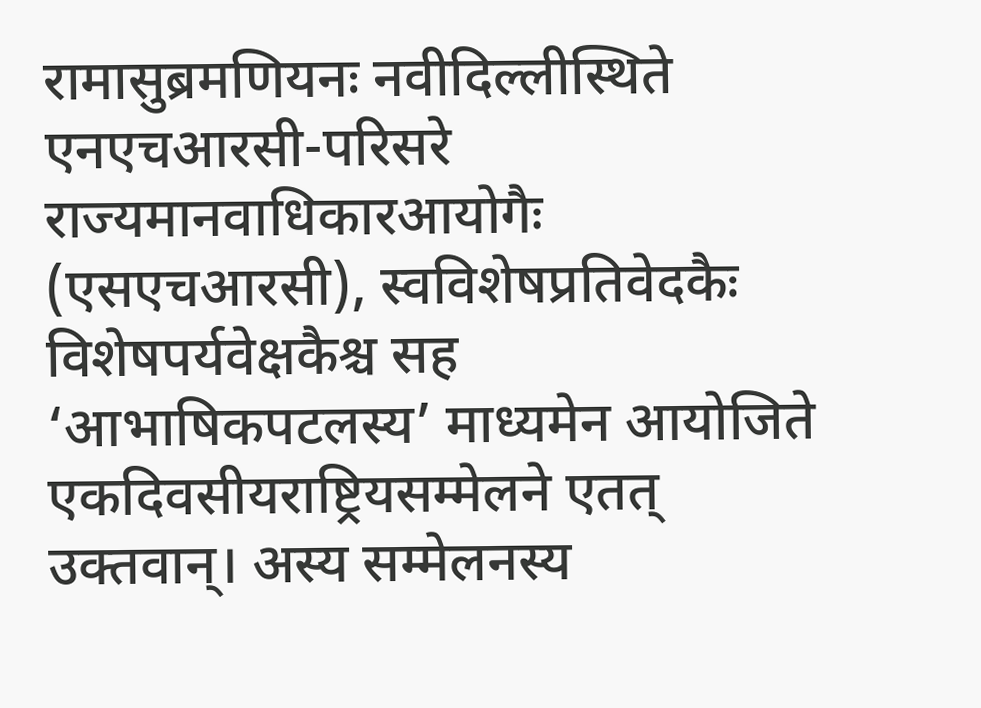रामासुब्रमणियनः नवीदिल्लीस्थिते एनएचआरसी-परिसरे राज्यमानवाधिकारआयोगैः (एसएचआरसी), स्वविशेषप्रतिवेदकैः विशेषपर्यवेक्षकैश्च सह ‘आभाषिकपटलस्य’ माध्यमेन आयोजिते एकदिवसीयराष्ट्रियसम्मेलने एतत् उक्तवान्। अस्य सम्मेलनस्य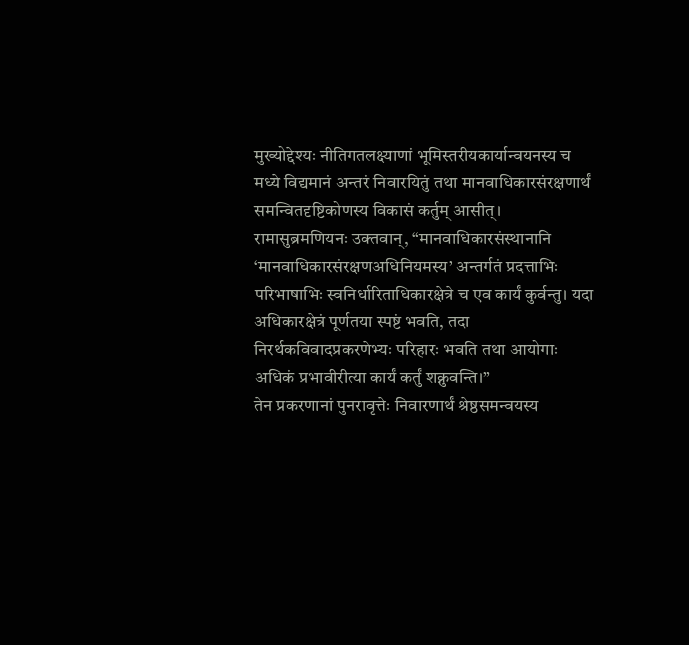मुख्योद्देश्यः नीतिगतलक्ष्याणां भूमिस्तरीयकार्यान्वयनस्य च मध्ये विद्यमानं अन्तरं निवारयितुं तथा मानवाधिकारसंरक्षणार्थं समन्वितदृष्टिकोणस्य विकासं कर्तुम् आसीत्।
रामासुब्रमणियनः उक्तवान्, “मानवाधिकारसंस्थानानि ‘मानवाधिकारसंरक्षणअधिनियमस्य’ अन्तर्गतं प्रदत्ताभिः परिभाषाभिः स्वनिर्धारिताधिकारक्षेत्रे च एव कार्यं कुर्वन्तु। यदा अधिकारक्षेत्रं पूर्णतया स्पष्टं भवति, तदा निरर्थकविवादप्रकरणेभ्यः परिहारः भवति तथा आयोगाः अधिकं प्रभावीरीत्या कार्यं कर्तुं शक्नुवन्ति।”
तेन प्रकरणानां पुनरावृत्तेः निवारणार्थं श्रेष्ठसमन्वयस्य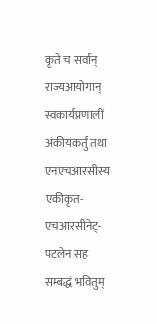कृते च सर्वान् राज्यआयोगान् स्वकार्यप्रणालीं अंकीयंकर्तुं तथा एनएचआरसीस्य एकीकृत-एचआरसीनेट्-पटलेन सह सम्बद्धं भवितुम्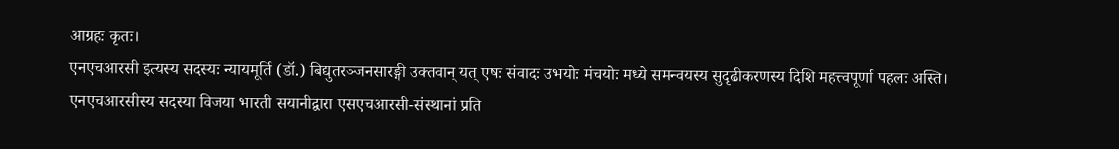आग्रहः कृतः।
एनएचआरसी इत्यस्य सदस्यः न्यायमूर्ति (डॉ.) बिद्युतरञ्जनसारङ्गी उक्तवान् यत् एषः संवादः उभयोः मंचयोः मध्ये समन्वयस्य सुदृढीकरणस्य दिशि महत्त्वपूर्णा पहलः अस्ति।
एनएचआरसीस्य सदस्या विजया भारती सयानीद्वारा एसएचआरसी-संस्थानां प्रति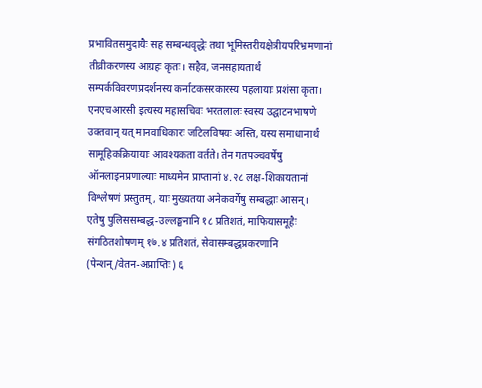प्रभावितसमुदायैः सह सम्बन्धवृद्धेः तथा भूमिस्तरीयक्षेत्रीयपरिभ्रमणानां तीव्रीकरणस्य आग्रहः कृतः। सहैव, जनसहायतार्थं सम्पर्कविवरणप्रदर्शनस्य कर्नाटकसरकारस्य पहलायाः प्रशंसा कृता।
एनएचआरसी इत्यस्य महासचिवः भरतलालः स्वस्य उद्घाटनभाषणे उक्तवान् यत् मानवाधिकारः जटिलविषयः अस्ति, यस्य समाधानार्थं सामूहिकक्रियायाः आवश्यकता वर्तते। तेन गतपञ्चवर्षेषु ऑनलाइनप्रणाल्याः माध्यमेन प्राप्तानां ४.२८ लक्ष-शिकायतानां विश्लेषणं प्रस्तुतम्, याः मुख्यतया अनेकवर्गेषु सम्बद्धाः आसन्।
एतेषु पुलिससम्बद्ध-उल्लङ्घनानि १८ प्रतिशतं, माफियासमूहैः संगठितशोषणम् १७.४ प्रतिशतं, सेवासम्बद्धप्रकरणानि (पेन्शन्/वेतन-अप्राप्तिः) ६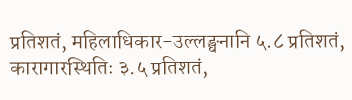प्रतिशतं, महिलाधिकार-उल्लङ्घनानि ५.८ प्रतिशतं, कारागारस्थितिः ३.५ प्रतिशतं,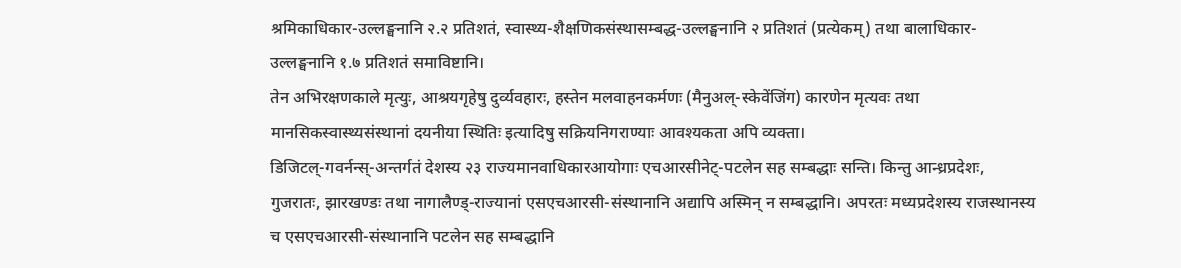श्रमिकाधिकार-उल्लङ्घनानि २.२ प्रतिशतं, स्वास्थ्य-शैक्षणिकसंस्थासम्बद्ध-उल्लङ्घनानि २ प्रतिशतं (प्रत्येकम्) तथा बालाधिकार-उल्लङ्घनानि १.७ प्रतिशतं समाविष्टानि।
तेन अभिरक्षणकाले मृत्युः, आश्रयगृहेषु दुर्व्यवहारः, हस्तेन मलवाहनकर्मणः (मैनुअल्-स्केवेंजिंग) कारणेन मृत्यवः तथा मानसिकस्वास्थ्यसंस्थानां दयनीया स्थितिः इत्यादिषु सक्रियनिगराण्याः आवश्यकता अपि व्यक्ता।
डिजिटल्-गवर्नन्स्-अन्तर्गतं देशस्य २३ राज्यमानवाधिकारआयोगाः एचआरसीनेट्-पटलेन सह सम्बद्धाः सन्ति। किन्तु आन्ध्रप्रदेशः, गुजरातः, झारखण्डः तथा नागालैण्ड्-राज्यानां एसएचआरसी-संस्थानानि अद्यापि अस्मिन् न सम्बद्धानि। अपरतः मध्यप्रदेशस्य राजस्थानस्य च एसएचआरसी-संस्थानानि पटलेन सह सम्बद्धानि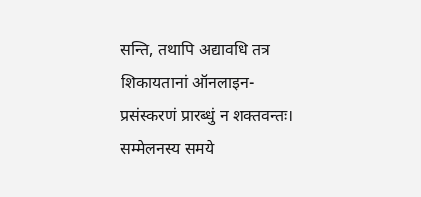सन्ति, तथापि अद्यावधि तत्र शिकायतानां ऑनलाइन-प्रसंस्करणं प्रारब्धुं न शक्तवन्तः।
सम्मेलनस्य समये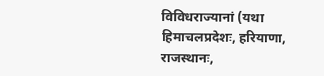विविधराज्यानां (यथा हिमाचलप्रदेशः, हरियाणा, राजस्थानः,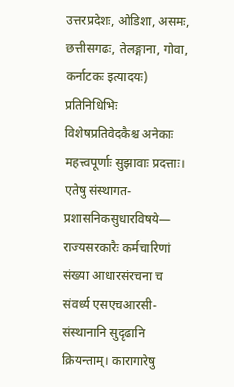उत्तरप्रदेशः, ओडिशा, असमः, छत्तीसगढः, तेलङ्गाना, गोवा, कर्नाटकः इत्यादयः) प्रतिनिधिभिः विशेषप्रतिवेदकैश्च अनेकाः महत्त्वपूर्णाः सुझावाः प्रदत्ताः।
एतेषु संस्थागत-प्रशासनिकसुधारविषये— राज्यसरकारैः कर्मचारिणां संख्या आधारसंरचना च संवर्ध्य एसएचआरसी-संस्थानानि सुदृढानि क्रियन्ताम्। कारागारेषु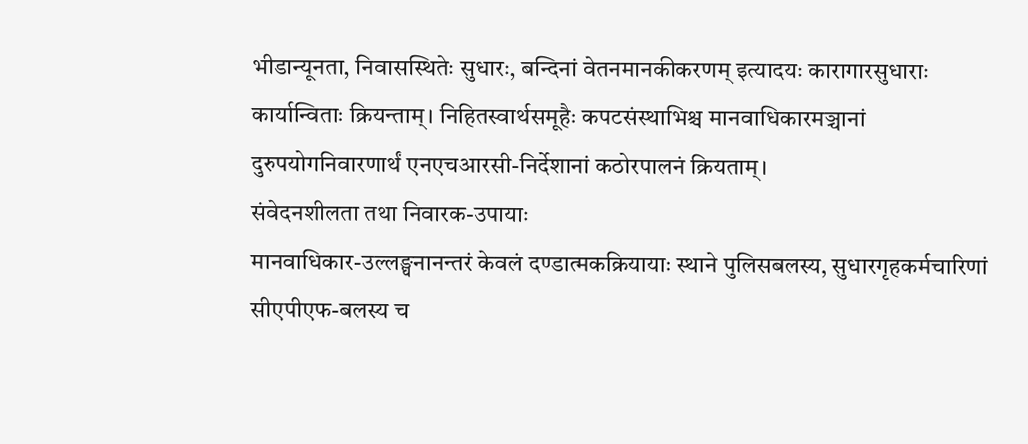भीडान्यूनता, निवासस्थितेः सुधारः, बन्दिनां वेतनमानकीकरणम् इत्यादयः कारागारसुधाराः कार्यान्विताः क्रियन्ताम्। निहितस्वार्थसमूहैः कपटसंस्थाभिश्च मानवाधिकारमञ्चानां दुरुपयोगनिवारणार्थं एनएचआरसी-निर्देशानां कठोरपालनं क्रियताम्।
संवेदनशीलता तथा निवारक-उपायाः
मानवाधिकार-उल्लङ्घनानन्तरं केवलं दण्डात्मकक्रियायाः स्थाने पुलिसबलस्य, सुधारगृहकर्मचारिणां सीएपीएफ-बलस्य च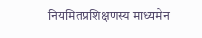नियमितप्रशिक्षणस्य माध्यमेन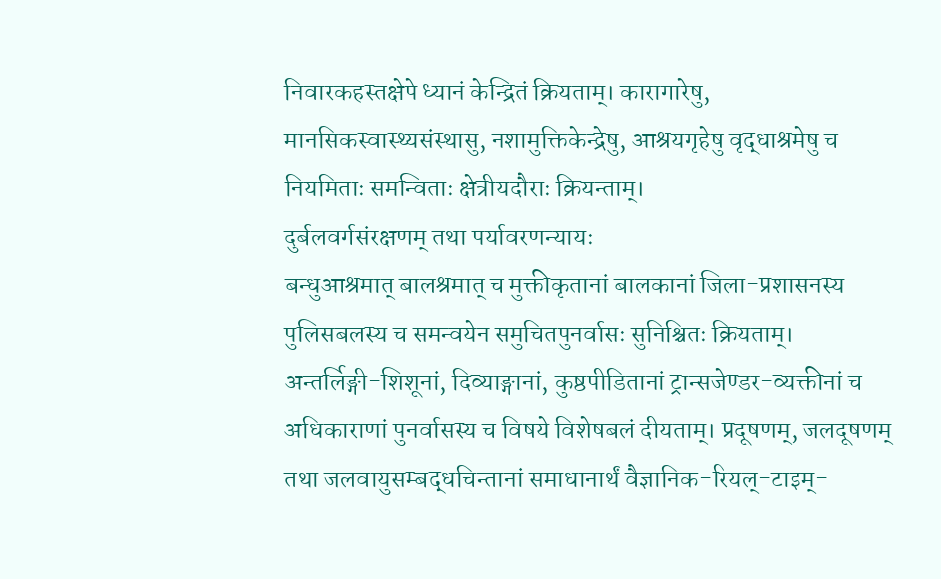निवारकहस्तक्षेपे ध्यानं केन्द्रितं क्रियताम्। कारागारेषु, मानसिकस्वास्थ्यसंस्थासु, नशामुक्तिकेन्द्रेषु, आश्रयगृहेषु वृद्धाश्रमेषु च नियमिताः समन्विताः क्षेत्रीयदौराः क्रियन्ताम्।
दुर्बलवर्गसंरक्षणम् तथा पर्यावरणन्यायः
बन्धुआश्रमात् बालश्रमात् च मुक्तीकृतानां बालकानां जिला-प्रशासनस्य पुलिसबलस्य च समन्वयेन समुचितपुनर्वासः सुनिश्चितः क्रियताम्। अन्तर्लिङ्गी-शिशूनां, दिव्याङ्गानां, कुष्ठपीडितानां ट्रान्सजेण्डर-व्यक्तीनां च अधिकाराणां पुनर्वासस्य च विषये विशेषबलं दीयताम्। प्रदूषणम्, जलदूषणम् तथा जलवायुसम्बद्धचिन्तानां समाधानार्थं वैज्ञानिक-रियल्-टाइम्-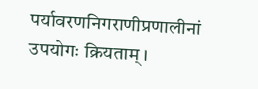पर्यावरणनिगराणीप्रणालीनां उपयोगः क्रियताम्।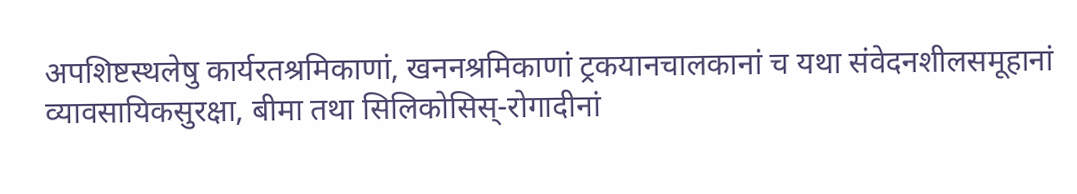अपशिष्टस्थलेषु कार्यरतश्रमिकाणां, खननश्रमिकाणां ट्रकयानचालकानां च यथा संवेदनशीलसमूहानां व्यावसायिकसुरक्षा, बीमा तथा सिलिकोसिस्-रोगादीनां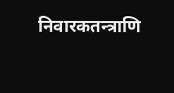निवारकतन्त्राणि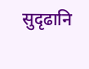सुदृढानि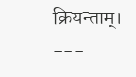क्रियन्ताम्।
---